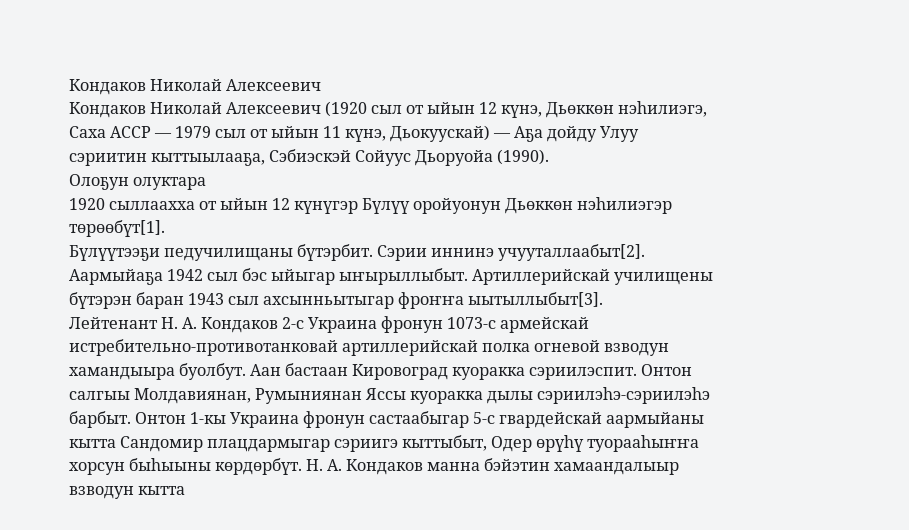Кондаков Николай Алексеевич
Кондаков Николай Алексеевич (1920 сыл от ыйын 12 күнэ, Дьөккөн нэһилиэгэ, Саха АССР — 1979 сыл от ыйын 11 күнэ, Дьокуускай) — Аҕа дойду Улуу сэриитин кыттыылааҕа, Сэбиэскэй Сойуус Дьоруойа (1990).
Олоҕун олуктара
1920 сыллаахха от ыйын 12 күнүгэр Бүлүү оройуонун Дьөккөн нэһилиэгэр төрөөбүт[1].
Бүлүүтээҕи педучилищаны бүтэрбит. Сэрии иннинэ учууталлаабыт[2]. Аармыйаҕа 1942 сыл бэс ыйыгар ыҥырыллыбыт. Артиллерийскай училищены бүтэрэн баран 1943 сыл ахсынньытыгар фроҥҥа ыытыллыбыт[3].
Лейтенант Н. А. Кондаков 2-с Украина фронун 1073-с армейскай истребительно-противотанковай артиллерийскай полка огневой взводун хамандыыра буолбут. Аан бастаан Кировоград куоракка сэриилэспит. Онтон салгыы Молдавиянан, Румыниянан Яссы куоракка дылы сэриилэһэ-сэриилэһэ барбыт. Онтон 1-кы Украина фронун састаабыгар 5-с гвардейскай аармыйаны кытта Сандомир плацдармыгар сэриигэ кыттыбыт, Одер өрүһү туорааһыҥҥа хорсун быһыыны көрдөрбүт. Н. А. Кондаков манна бэйэтин хамаандалыыр взводун кытта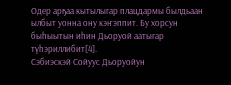Одер арҕаа кытылыгар плацдармы былдьаан ылбыт уонна ону кэҥэппит. Бу хорсун быһыытын иһин Дьоруой аатыгар түһэриллибит[4].
Сэбиэскэй Сойуус Дьоруойун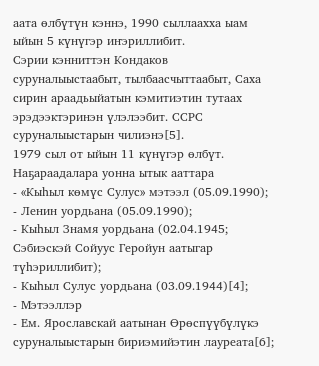аата өлбүтүн кэннэ, 1990 сыллаахха ыам ыйын 5 күнүгэр иҥэриллибит.
Сэрии кэнниттэн Кондаков суруналыыстаабыт, тылбаасчыттаабыт, Саха сирин араадьыйатын кэмитиэтин тутаах эрэдээктэринэн үлэлээбит. ССРС суруналыыстарын чилиэнэ[5].
1979 сыл от ыйын 11 күнүгэр өлбүт.
Наҕараадалара уонна ытык ааттара
- «Кыһыл көмүс Сулус» мэтээл (05.09.1990);
- Ленин уордьана (05.09.1990);
- Кыһыл Знамя уордьана (02.04.1945; Сэбиэскэй Сойуус Геройун аатыгар түһэриллибит);
- Кыһыл Сулус уордьана (03.09.1944)[4];
- Мэтээллэр
- Ем. Ярославскай аатынан Өрөспүүбүлүкэ суруналыыстарын бириэмийэтин лауреата[6];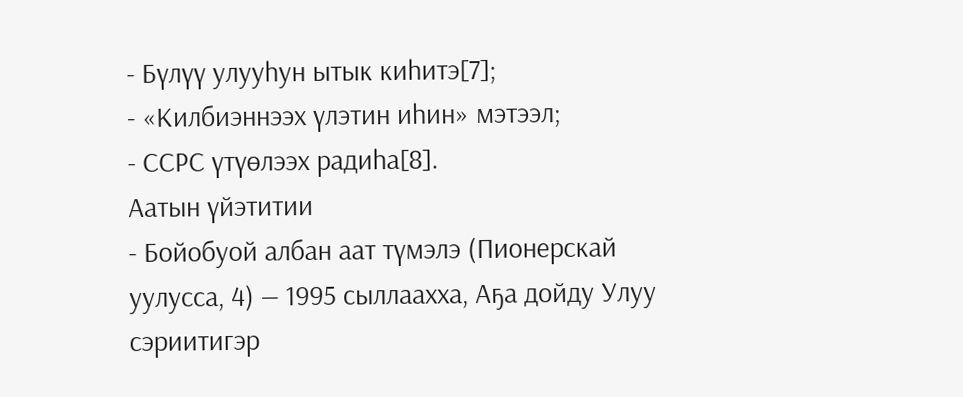- Бүлүү улууһун ытык киһитэ[7];
- «Килбиэннээх үлэтин иһин» мэтээл;
- ССРС үтүөлээх радиһа[8].
Аатын үйэтитии
- Бойобуой албан аат түмэлэ (Пионерскай уулусса, 4) — 1995 сыллаахха, Аҕа дойду Улуу сэриитигэр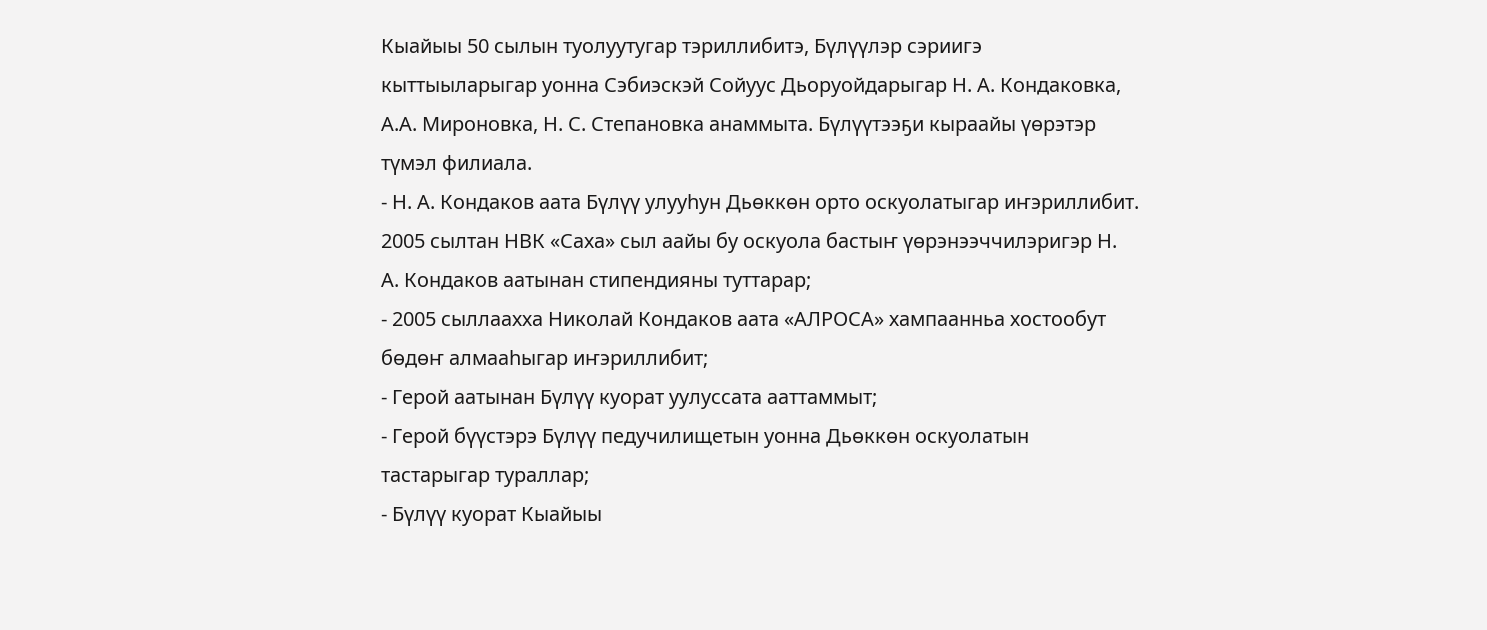Кыайыы 50 сылын туолуутугар тэриллибитэ, Бүлүүлэр сэриигэ кыттыыларыгар уонна Сэбиэскэй Сойуус Дьоруойдарыгар Н. А. Кондаковка, А.А. Мироновка, Н. С. Степановка анаммыта. Бүлүүтээҕи кыраайы үөрэтэр түмэл филиала.
- Н. А. Кондаков аата Бүлүү улууһун Дьөккөн орто оскуолатыгар иҥэриллибит. 2005 сылтан НВК «Саха» сыл аайы бу оскуола бастыҥ үөрэнээччилэригэр Н. А. Кондаков аатынан стипендияны туттарар;
- 2005 сыллаахха Николай Кондаков аата «АЛРОСА» хампаанньа хостообут бөдөҥ алмааһыгар иҥэриллибит;
- Герой аатынан Бүлүү куорат уулуссата ааттаммыт;
- Герой бүүстэрэ Бүлүү педучилищетын уонна Дьөккөн оскуолатын тастарыгар тураллар;
- Бүлүү куорат Кыайыы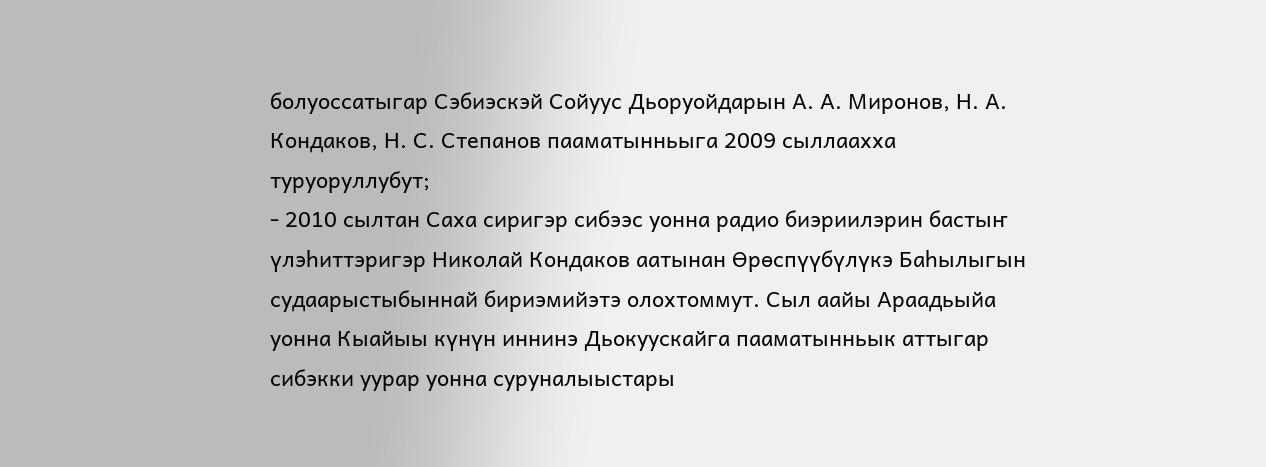болуоссатыгар Сэбиэскэй Сойуус Дьоруойдарын А. А. Миронов, Н. А. Кондаков, Н. С. Степанов пааматынньыга 2009 сыллаахха туруоруллубут;
- 2010 сылтан Саха сиригэр сибээс уонна радио биэриилэрин бастыҥ үлэһиттэригэр Николай Кондаков аатынан Өрөспүүбүлүкэ Баһылыгын судаарыстыбыннай бириэмийэтэ олохтоммут. Сыл аайы Араадьыйа уонна Кыайыы күнүн иннинэ Дьокуускайга пааматынньык аттыгар сибэкки уурар уонна суруналыыстары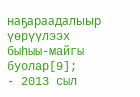наҕараадалыыр үөрүүлээх быһыы-майгы буолар[9];
- 2013 сыл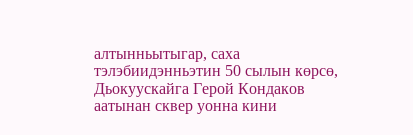алтынньытыгар, саха тэлэбиидэнньэтин 50 сылын көрсө, Дьокуускайга Герой Кондаков аатынан сквер уонна кини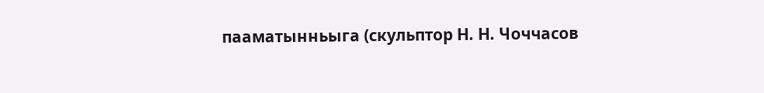пааматынньыга (скульптор Н. Н. Чоччасов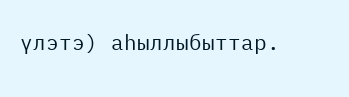үлэтэ) аһыллыбыттар.